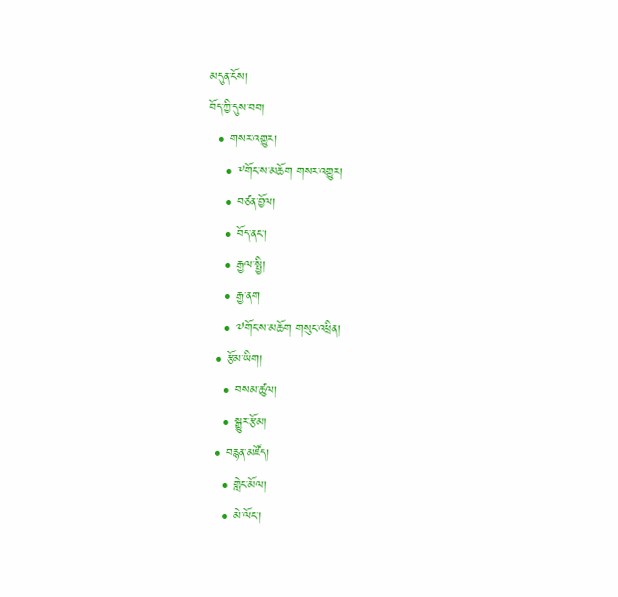མདུན་ངོས།
བོད་ཀྱི་དུས་བབ།
  • གསར་འགྱུར།
    • ༸གོང་ས་མཆོག གསར་འགྱུར།
    • བཙན་བྱོལ།
    • བོད་ནང་།
    • རྒྱལ་སྤྱི།
    • རྒྱ་ནག
    • ༧གོང་ས་མཆོག གསུང་འཕྲིན།
  • རྩོམ་ཡིག།
    • བསམ་ཚུལ།
    • སྒྱུར་རྩོམ།
  • བརྙན་མཛོད།
    • གླེང་མོལ།
    • མེ་ལོང་།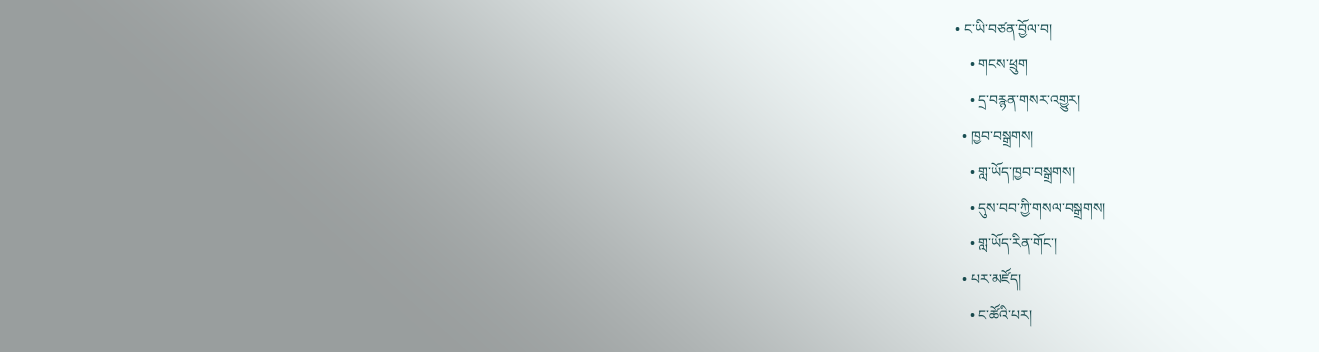• ང་ཡི་བཙན་བྱོལ་བ།
    • གངས་ཕྲུག
    • དྲ་བརྙན་གསར་འགྱུར།
  • ཁྱབ་བསྒྲགས།
    • གླ་ཡོད་ཁྱབ་བསྒྲགས།
    • དུས་བབ་ཀྱི་གསལ་བསྒྲགས།
    • གླ་ཡོད་རིན་གོང་།
  • པར་མཛོད།
    • ང་ཚོའི་པར།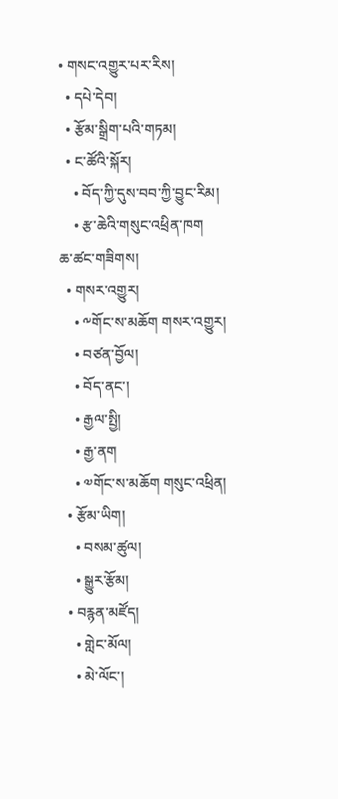• གསང་འགྱུར་པར་རིས།
  • དཔེ་དེབ།
  • རྩོམ་སྒྲིག་པའི་གཏམ།
  • ང་ཚོའི་སྐོར།
    • བོད་ཀྱི་དུས་བབ་ཀྱི་བྱུང་རིམ།
    • རྩ་ཆེའི་གསུང་འཕྲིན་ཁག
ཆ་ཚང་གཟིགས།
  • གསར་འགྱུར།
    • ༸གོང་ས་མཆོག གསར་འགྱུར།
    • བཙན་བྱོལ།
    • བོད་ནང་།
    • རྒྱལ་སྤྱི།
    • རྒྱ་ནག
    • ༧གོང་ས་མཆོག གསུང་འཕྲིན།
  • རྩོམ་ཡིག།
    • བསམ་ཚུལ།
    • སྒྱུར་རྩོམ།
  • བརྙན་མཛོད།
    • གླེང་མོལ།
    • མེ་ལོང་།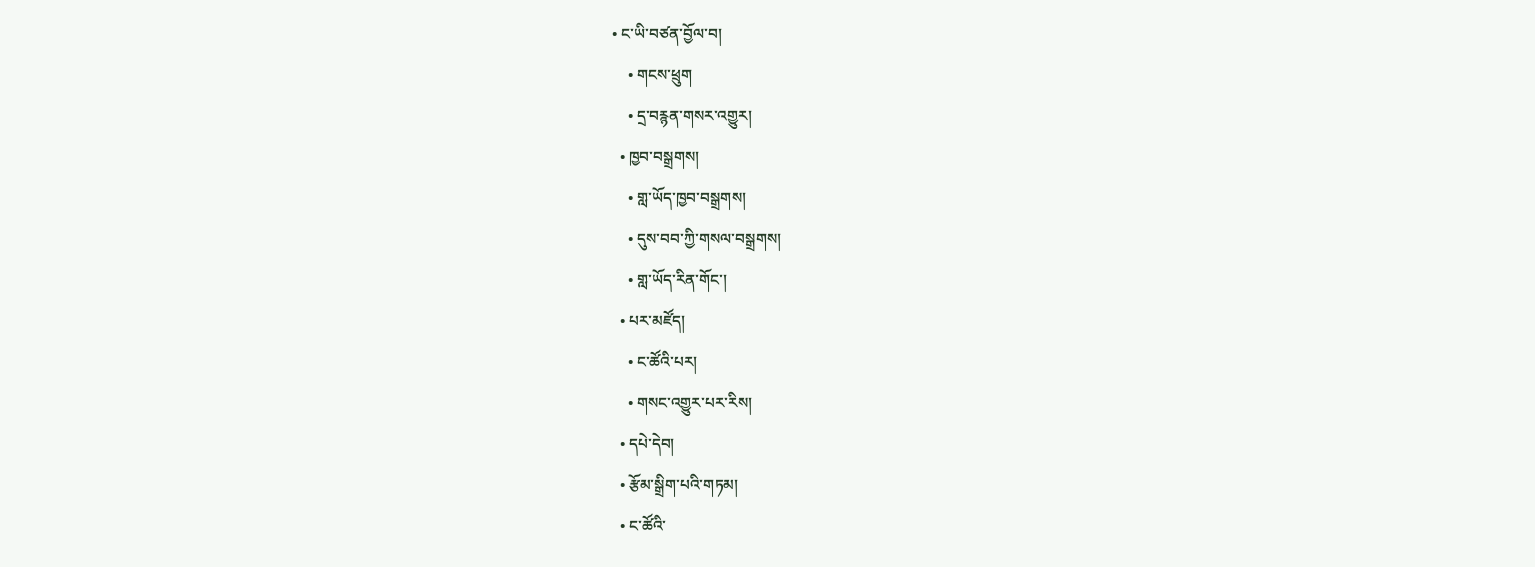• ང་ཡི་བཙན་བྱོལ་བ།
    • གངས་ཕྲུག
    • དྲ་བརྙན་གསར་འགྱུར།
  • ཁྱབ་བསྒྲགས།
    • གླ་ཡོད་ཁྱབ་བསྒྲགས།
    • དུས་བབ་ཀྱི་གསལ་བསྒྲགས།
    • གླ་ཡོད་རིན་གོང་།
  • པར་མཛོད།
    • ང་ཚོའི་པར།
    • གསང་འགྱུར་པར་རིས།
  • དཔེ་དེབ།
  • རྩོམ་སྒྲིག་པའི་གཏམ།
  • ང་ཚོའི་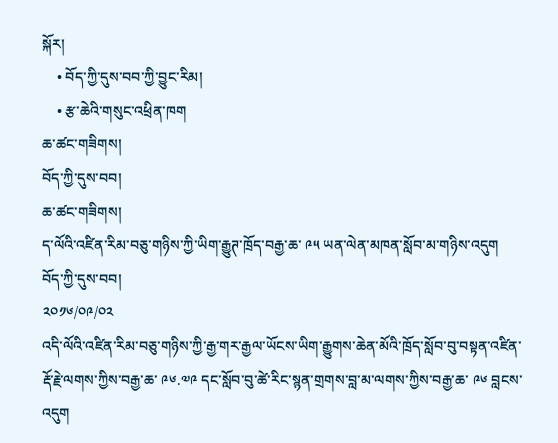སྐོར།
    • བོད་ཀྱི་དུས་བབ་ཀྱི་བྱུང་རིམ།
    • རྩ་ཆེའི་གསུང་འཕྲིན་ཁག
ཆ་ཚང་གཟིགས།
བོད་ཀྱི་དུས་བབ།
ཆ་ཚང་གཟིགས།
ད་ལོའི་འཛིན་རིམ་བཅུ་གཉིས་ཀྱི་ཡིག་རྒྱུཊ་ཁྲོད་བརྒྱ་ཆ་ ༩༥ ཡན་ལེན་མཁན་སློབ་མ་གཉིས་འདུག
བོད་ཀྱི་དུས་བབ།
༢༠༡༦/༠༩/༠༢
འདི་ལོའི་འཛིན་རིམ་བཅུ་གཉིས་ཀྱི་རྒྱ་གར་རྒྱལ་ཡོངས་ཡིག་རྒྱུགས་ཆེན་མོའི་ཁྲོད་སློབ་བུ་བསྟན་འཛིན་རྡོ་རྗེ་ལགས་ཀྱིས་བརྒྱ་ཆ་ ༩༦.༧༩ དང་སློབ་བུ་ཚེ་རིང་སྙན་གྲགས་བླ་མ་ལགས་ཀྱིས་བརྒྱ་ཆ་ ༩༦ བླངས་འདུག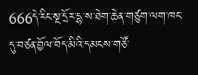666དེ་རིང་སྔ་དྲོར་དྷ་ས་ཐེག་ཆེན་གཙུག་ལག་ཁང་དུ་བཙན་བྱོལ་བོད་མིའི་དམངས་གཙོ་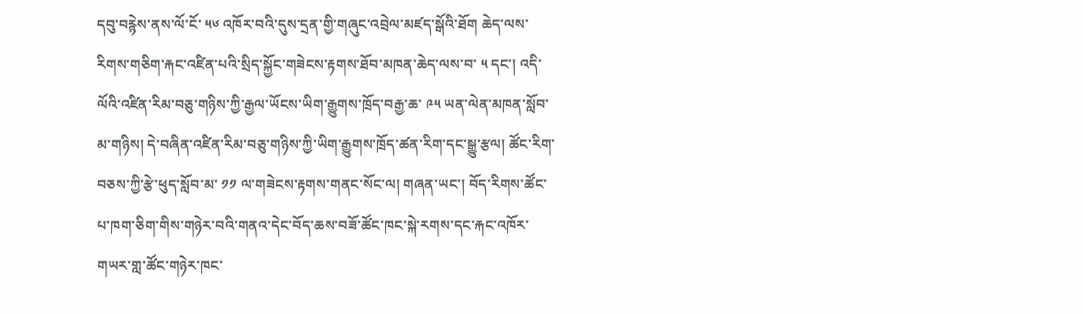དབུ་བརྙེས་ནས་ལོ་ངོ་ ༥༦ འཁོར་བའི་དུས་དྲན་གྱི་གཞུང་འབྲེལ་མཛད་སྒོའི་ཐོག ཆེད་ལས་རིགས་གཅིག་རྐང་འཛིན་པའི་སྲིད་སྐྱོང་གཟེངས་རྟགས་ཐོབ་མཁན་ཆེད་ལས་བ་ ༥ དང་། འདི་ལོའི་འཛིན་རིམ་བཅུ་གཉིས་ཀྱི་རྒྱལ་ཡོངས་ཡིག་རྒྱུགས་ཁྲོད་བརྒྱ་ཆ་ ༩༥ ཡན་ལེན་མཁན་སློབ་མ་གཉིས། དེ་བཞིན་འཛིན་རིམ་བཅུ་གཉིས་ཀྱི་ཡིག་རྒྱུགས་ཁྲོད་ཚན་རིག་དང་སྒྱུ་རྩལ། ཚོང་རིག་བཅས་ཀྱི་རྩེ་ཕུད་སློབ་མ་ ༡༡ ལ་གཟེངས་རྟགས་གནང་སོང་ལ། གཞན་ཡང་། བོད་རིགས་ཚོང་པ་ཁག་ཅིག་གིས་གཉེར་བའི་གནའ་དེང་བོད་ཆས་བཟོ་ཚོང་ཁང་སྐེ་རགས་དང་རྐང་འཁོར་གཡར་གླ་ཚོང་གཉེར་ཁང་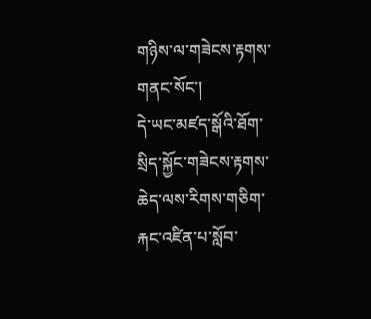གཉིས་ལ་གཟེངས་རྟགས་གནང་སོང་།
དེ་ཡང་མཛད་སྒོའི་ཐོག་སྲིད་སྐྱོང་གཟེངས་རྟགས་ཆེད་ལས་རིགས་གཅིག་རྐང་འཛིན་པ་སློབ་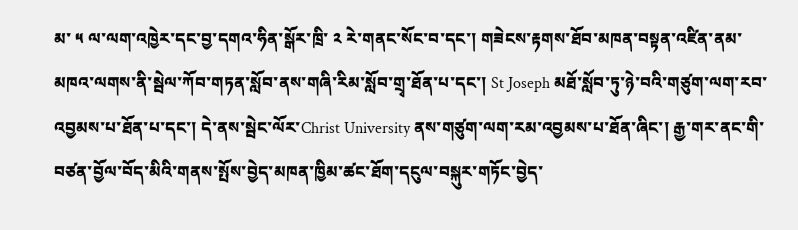མ་ ༥ ལ་ལག་འཁྱེར་དང་བྱ་དགའ་ཧིན་སྒོར་ཁྲི་ ༢ རེ་གནང་སོང་བ་དང་། གཟེངས་རྟགས་ཐོབ་མཁན་བསྟན་འཛིན་ནམ་མཁའ་ལགས་ནི་སྦེལ་ཀོབ་གཏན་སློབ་ནས་གཞི་རིམ་སློབ་གྲྭ་ཐོན་པ་དང་། St Joseph མཐོ་སློབ་ཏུ་ཉེ་བའི་གཙུག་ལག་རབ་འབྱམས་པ་ཐོན་པ་དང་། དེ་ནས་སྦེང་ལོར་Christ University ནས་གཙུག་ལག་རམ་འབྱམས་པ་ཐོན་ཞིང་། རྒྱ་གར་ནང་གི་བཙན་བྱོལ་བོད་མིའི་གནས་སྤོས་བྱེད་མཁན་ཁྱིམ་ཚང་ཐོག་དངུལ་བསྐུར་གཏོང་བྱེད་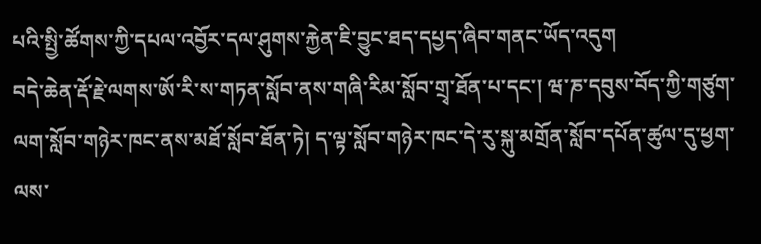པའི་སྤྱི་ཚོགས་ཀྱི་དཔལ་འབྱོར་དལ་ཤུགས་རྐྱེན་ཇི་བྱུང་ཐད་དཔྱད་ཞིབ་གནང་ཡོད་འདུག
བདེ་ཆེན་རྡོ་རྗེ་ལགས་ཨོ་རི་ས་གཏན་སློབ་ནས་གཞི་རིམ་སློབ་གྲྭ་ཐོན་པ་དང་། ཝ་ཎ་དབུས་བོད་ཀྱི་གཙུག་ལག་སློབ་གཉེར་ཁང་ནས་མཐོ་སློབ་ཐོན་ཏེ། ད་ལྟ་སློབ་གཉེར་ཁང་དེ་རུ་སྐུ་མགྲོན་སློབ་དཔོན་ཚུལ་དུ་ཕྱག་ལས་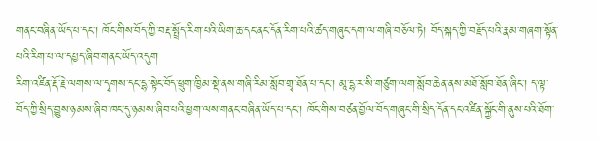གནང་བཞིན་ཡོད་པ་དང་། ཁོང་གིས་བོད་ཀྱི་བརྡ་སྤྲོད་རིག་པའི་ཡིག་ཆ་དང་ནང་དོན་རིག་པའི་ཚད་གཞུང་དག་ལ་གཞི་བཅོལ་ཏེ། བོད་སྐད་ཀྱི་བརྗོད་པའི་རྣམ་གཞག་སྟོན་པའི་རིག་པ་ལ་དཔྱད་ཞིབ་གནང་ཡོད་འདུག
རིག་འཛིན་རྡོ་རྗེ་ལགས་ལ་དྭགས་དང་དྷ་སྟེང་བོད་ཕྲུག་ཁྱིམ་སྡེ་ནས་གཞི་རིམ་སློབ་གྲྭ་ཐོན་པ་དང་། མཱ་དྷ་ར་སི་གཙུག་ལག་སློབ་ཆེན་ནས་མཐོ་སློབ་ཐོན་ཞིང་། ད་ལྟ་བོད་ཀྱི་སྲིད་བྱུས་ཉམས་ཞིབ་ཁང་དུ་ཉམས་ཞིབ་པའི་ཕྱག་ལས་གནང་བཞིན་ཡོད་པ་དང་། ཁོང་གིས་བཙན་བྱོལ་བོད་གཞུང་གི་སྲིད་དོན་དང་འཛིན་སྐྱོང་གི་ནུས་པའི་ཐོག་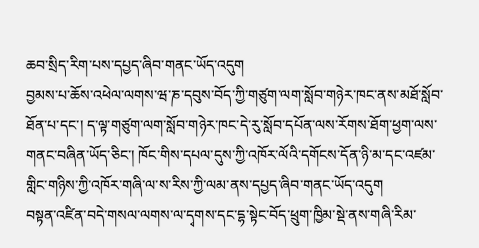ཆབ་སྲིད་རིག་པས་དཔྱད་ཞིབ་གནང་ཡོད་འདུག
བྱམས་པ་ཆོས་འཕེལ་ལགས་ཝ་ཎ་དབུས་བོད་ཀྱི་གཙུག་ལག་སློབ་གཉེར་ཁང་ནས་མཐོ་སློབ་ཐོན་པ་དང་། ད་ལྟ་གཙུག་ལག་སློབ་གཉེར་ཁང་དེ་རུ་སློབ་དཔོན་ལས་རོགས་ཐོག་ཕྱག་ལས་གནང་བཞིན་ཡོད་ཅིང་། ཁོང་གིས་དཔལ་དུས་ཀྱི་འཁོར་ལོའི་དགོངས་དོན་ཉི་མ་དང་འཛམ་གླིང་གཉིས་ཀྱི་འཁོར་གཞི་ལ་ས་རིས་ཀྱི་ལམ་ནས་དཔྱད་ཞིབ་གནང་ཡོད་འདུག
བསྟན་འཛིན་བདེ་གསལ་ལགས་ལ་དྭགས་དང་དྷ་སྟེང་བོད་ཕྲུག་ཁྱིམ་སྡེ་ནས་གཞི་རིམ་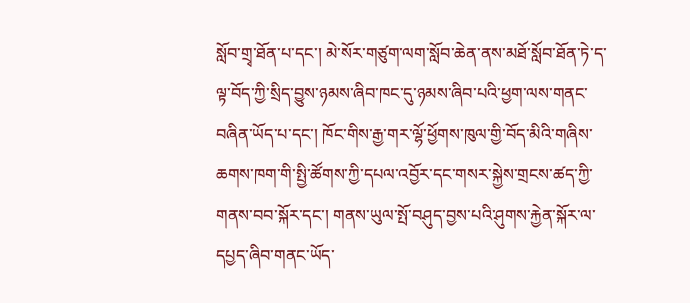སློབ་གྲྭ་ཐོན་པ་དང་། མེ་སོར་གཙུག་ལག་སློབ་ཆེན་ནས་མཐོ་སློབ་ཐོན་ཏེ་ད་ལྟ་བོད་ཀྱི་སྲིད་བྱུས་ཉམས་ཞིབ་ཁང་དུ་ཉམས་ཞིབ་པའི་ཕྱག་ལས་གནང་བཞིན་ཡོད་པ་དང་། ཁོང་གིས་རྒྱ་གར་ལྷོ་ཕྱོགས་ཁུལ་གྱི་བོད་མིའི་གཞིས་ཆགས་ཁག་གི་སྤྱི་ཚོགས་ཀྱི་དཔལ་འབྱོར་དང་གསར་སྐྱེས་གྲངས་ཚད་ཀྱི་གནས་བབ་སྐོར་དང་། གནས་ཡུལ་སྤོ་བཤུད་བྱས་པའི་ཤུགས་རྐྱེན་སྐོར་ལ་དཔྱད་ཞིབ་གནང་ཡོད་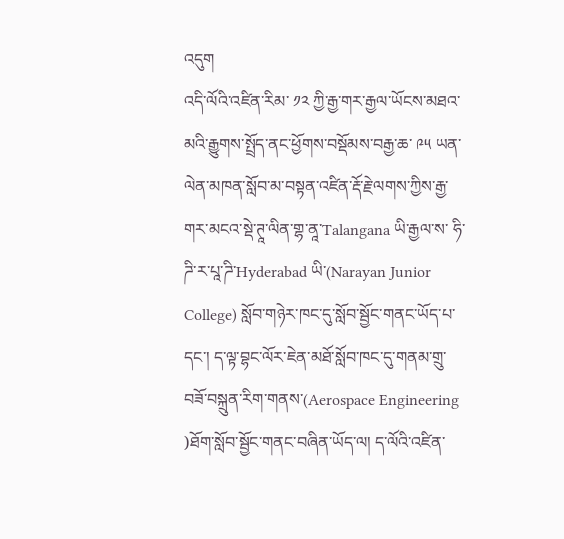འདུག
འདི་ལོའི་འཛིན་རིམ་ ༡༢ ཀྱི་རྒྱ་གར་རྒྱལ་ཡོངས་མཐའ་མའི་རྒྱུགས་སྤྲོད་ནང་ཕྱོགས་བསྡོམས་བརྒྱ་ཆ་ ༩༥ ཡན་ལེན་མཁན་སློབ་མ་བསྟན་འཛིན་རྡོ་རྗེ་ལགས་ཀྱིས་རྒྱ་གར་མངའ་སྡེ་ཊཱ་ལིན་གྷ་ནཱ་Talangana ཡི་རྒྱལ་ས་ ཧི་ཌི་ར་པཱ་ཌི་Hyderabad ཡི་(Narayan Junior College) སློབ་གཉེར་ཁང་དུ་སློབ་སྦྱོང་གནང་ཡོད་པ་དང་། ད་ལྟ་བྷང་ལོར་ཇེན་མཐོ་སློབ་ཁང་དུ་གནམ་གྲུ་བཟོ་བསྐྲུན་རིག་གནས་(Aerospace Engineering )ཐོག་སློབ་སྦྱོང་གནང་བཞིན་ཡོད་ལ། ད་ལོའི་འཛིན་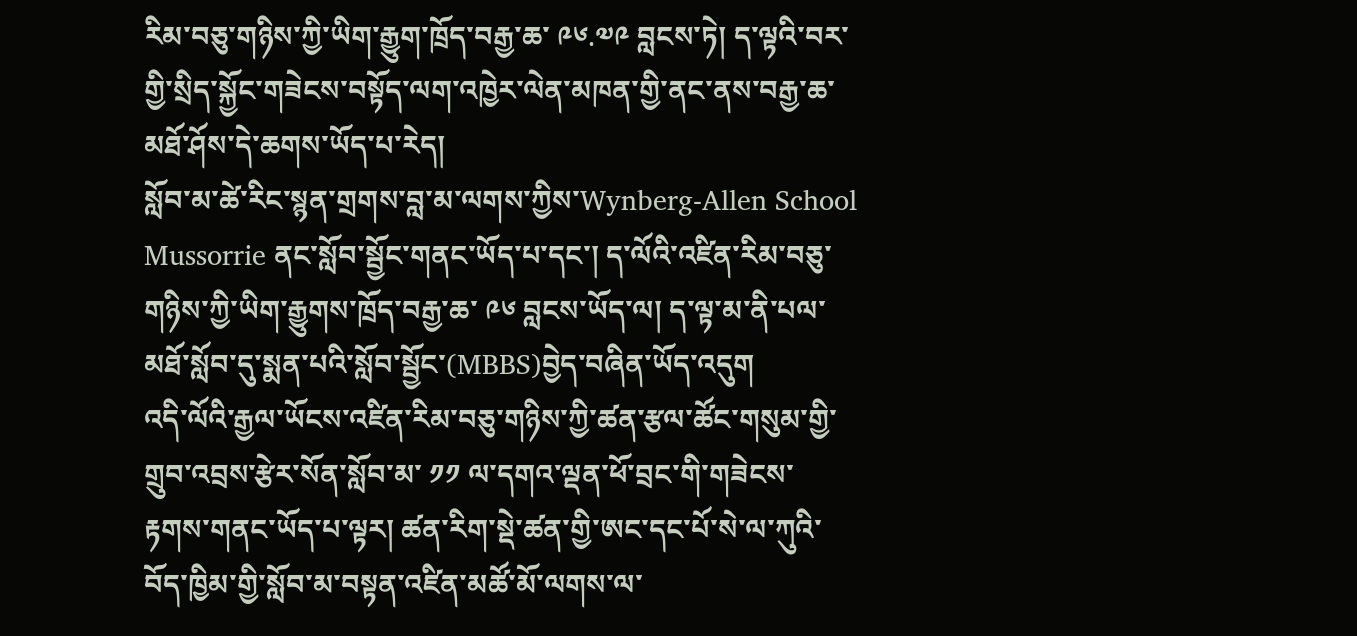རིམ་བཅུ་གཉིས་ཀྱི་ཡིག་རྒྱུག་ཁྲོད་བརྒྱ་ཆ་ ༩༦.༧༩ བླངས་ཏེ། ད་ལྟའི་བར་གྱི་སྲིད་སྐྱོང་གཟེངས་བསྟོད་ལག་འཁྱེར་ལེན་མཁན་གྱི་ནང་ནས་བརྒྱ་ཆ་མཐོ་ཤོས་དེ་ཆགས་ཡོད་པ་རེད།
སློབ་མ་ཚེ་རིང་སྙན་གྲགས་བླ་མ་ལགས་ཀྱིས་Wynberg-Allen School Mussorrie ནང་སློབ་སྦྱོང་གནང་ཡོད་པ་དང་། ད་ལོའི་འཛིན་རིམ་བཅུ་གཉིས་ཀྱི་ཡིག་རྒྱུགས་ཁྲོད་བརྒྱ་ཆ་ ༩༦ བླངས་ཡོད་ལ། ད་ལྟ་མ་ནི་པལ་མཐོ་སློབ་དུ་སྨན་པའི་སློབ་སྦྱོང་(MBBS)བྱེད་བཞིན་ཡོད་འདུག
འདི་ལོའི་རྒྱལ་ཡོངས་འཛིན་རིམ་བཅུ་གཉིས་ཀྱི་ཚན་རྩལ་ཚོང་གསུམ་གྱི་གྲུབ་འབྲས་རྩེར་སོན་སློབ་མ་ ༡༡ ལ་དགའ་ལྡན་ཕོ་བྲང་གི་གཟེངས་རྟགས་གནང་ཡོད་པ་ལྟར། ཚན་རིག་སྡེ་ཚན་གྱི་ཨང་དང་པོ་སེ་ལ་ཀུའི་བོད་ཁྱིམ་གྱི་སློབ་མ་བསྟན་འཛིན་མཚོ་མོ་ལགས་ལ་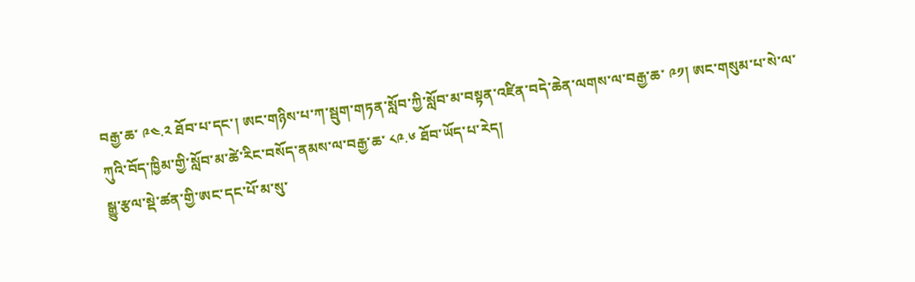བརྒྱ་ཆ་ ༩༤.༢ ཐོབ་པ་དང་། ཨང་གཉིས་པ་ཀ་སྦུག་གཏན་སློབ་ཀྱི་སློབ་མ་བསྟན་འཛིན་བདེ་ཆེན་ལགས་ལ་བརྒྱ་ཆ་ ༩༡། ཨང་གསུམ་པ་སེ་ལ་ཀུའི་བོད་ཁྱིམ་གྱི་སློབ་མ་ཚེ་རིང་བསོད་ནམས་ལ་བརྒྱ་ཆ་ ༨༩.༦ ཐོབ་ཡོད་པ་རེད།
སྒྱུ་རྩལ་སྡེ་ཚན་གྱི་ཨང་དང་པོ་མ་སུ་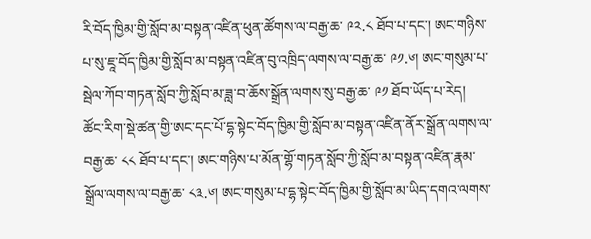རི་བོད་ཁྱིམ་གྱི་སློབ་མ་བསྟན་འཛིན་ཕུན་ཚོགས་ལ་བརྒྱ་ཆ་ ༩༢.༨ ཐོབ་པ་དང་། ཨང་གཉིས་པ་སུ་ཇཱ་བོད་ཁྱིམ་གྱི་སློབ་མ་བསྟན་འཛིན་བུ་འཁྲིད་ལགས་ལ་བརྒྱ་ཆ་ ༩༡.༦། ཨང་གསུམ་པ་སྦེལ་ཀོབ་གཏན་སློབ་ཀྱི་སློབ་མ་ཟླ་བ་ཆོས་སྒྲོན་ལགས་སུ་བརྒྱ་ཆ་ ༩༡ ཐོབ་ཡོད་པ་རེད།
ཚོང་རིག་སྡེ་ཚན་གྱི་ཨང་དང་པོ་དྷ་སྟེང་བོད་ཁྱིམ་གྱི་སློབ་མ་བསྟན་འཛིན་ནོར་སྒྲོན་ལགས་ལ་བརྒྱ་ཆ་ ༨༨ ཐོབ་པ་དང་། ཨང་གཉིས་པ་མོན་གྷོ་གཏན་སློབ་ཀྱི་སློབ་མ་བསྟན་འཛིན་རྣམ་སྒྲོལ་ལགས་ལ་བརྒྱ་ཆ་ ༨༣.༦། ཨང་གསུམ་པ་དྷ་སྟེང་བོད་ཁྱིམ་གྱི་སློབ་མ་ཡིད་དགའ་ལགས་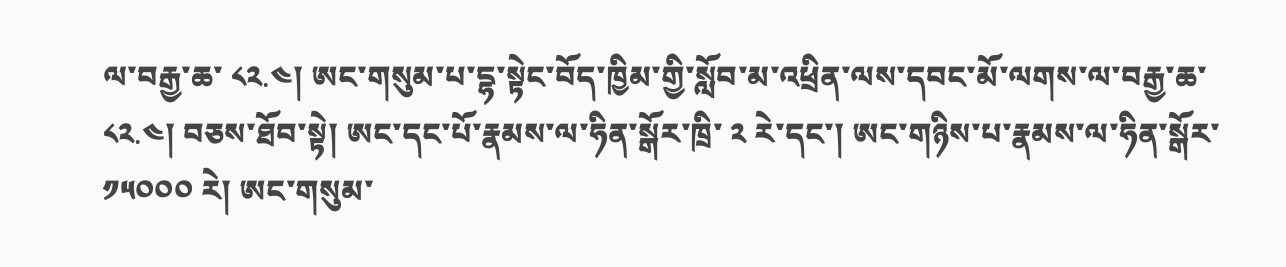ལ་བརྒྱ་ཆ་ ༨༢.༤། ཨང་གསུམ་པ་དྷ་སྟེང་བོད་ཁྱིམ་གྱི་སློབ་མ་འཕྲིན་ལས་དབང་མོ་ལགས་ལ་བརྒྱ་ཆ་ ༨༢.༤། བཅས་ཐོབ་སྟེ། ཨང་དང་པོ་རྣམས་ལ་ཧིན་སྒོར་ཁྲི་ ༢ རེ་དང་། ཨང་གཉིས་པ་རྣམས་ལ་ཧིན་སྒོར་ ༡༥༠༠༠ རེ། ཨང་གསུམ་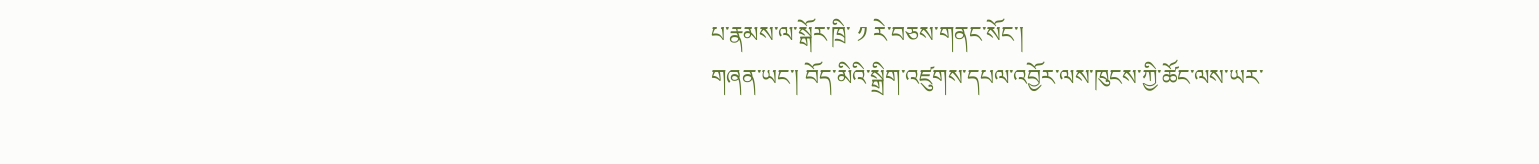པ་རྣམས་ལ་སྒོར་ཁྲི་ ༡ རེ་བཅས་གནང་སོང་།
གཞན་ཡང་། བོད་མིའི་སྒྲིག་འཛུགས་དཔལ་འབྱོར་ལས་ཁུངས་ཀྱི་ཚོང་ལས་ཡར་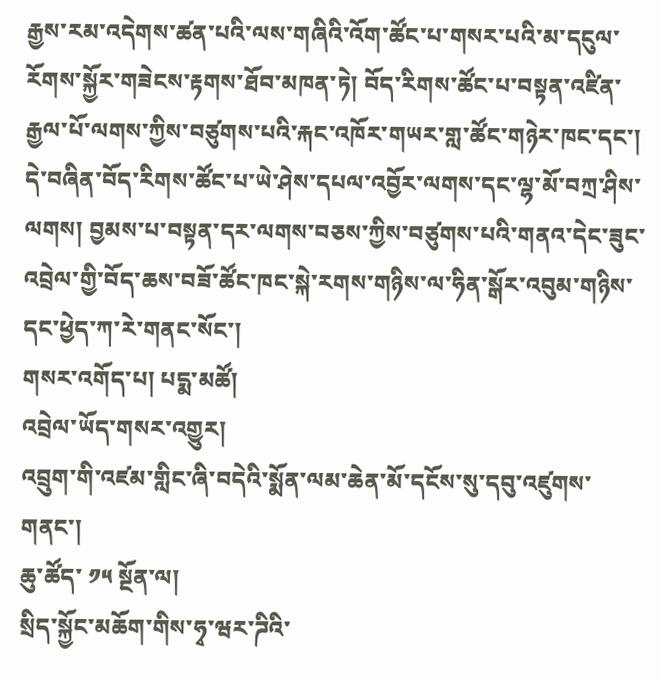རྒྱས་རམ་འདེགས་ཚན་པའི་ལས་གཞིའི་འོག་ཚོང་པ་གསར་པའི་མ་དངུལ་རོགས་སྐྱོར་གཟེངས་རྟགས་ཐོབ་མཁན་ཏེ། བོད་རིགས་ཚོང་པ་བསྟན་འཛིན་རྒྱལ་པོ་ལགས་ཀྱིས་བཙུགས་པའི་རྐང་འཁོར་གཡར་གླ་ཚོང་གཉེར་ཁང་དང་། དེ་བཞིན་བོད་རིགས་ཚོང་པ་ཡེ་ཤེས་དཔལ་འབྱོར་ལགས་དང་ལྷ་མོ་བཀྲ་ཤིས་ལགས། བྱམས་པ་བསྟན་དར་ལགས་བཅས་ཀྱིས་བཙུགས་པའི་གནའ་དེང་ཟུང་འབྲེལ་གྱི་བོད་ཆས་བཟོ་ཚོང་ཁང་སྐེ་རགས་གཉིས་ལ་ཧིན་སྒོར་འབུམ་གཉིས་དང་ཕྱེད་ཀ་རེ་གནང་སོང་།
གསར་འགོད་པ། པདྨ་མཚོ།
འབྲེལ་ཡོད་གསར་འགྱུར།
འབྲུག་གི་འཛམ་གླིང་ཞི་བདེའི་སྨོན་ལམ་ཆེན་མོ་དངོས་སུ་དབུ་འཛུགས་གནང་།
ཆུ་ཚོད་ ༡༥ སྔོན་ལ།
སྲིད་སྐྱོང་མཆོག་གིས་ཧྭ་ཝར་ཌིའི་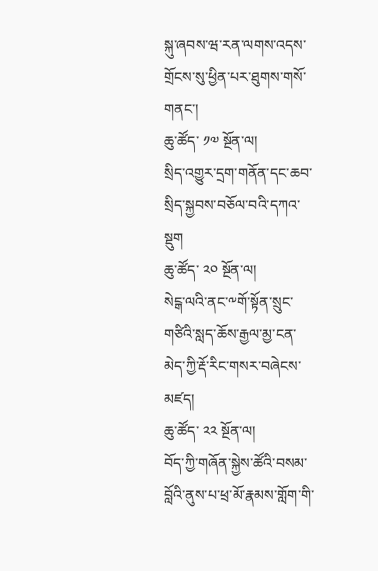སྐུ་ཞབས་ཝ་རན་ལགས་འདས་གྲོངས་སུ་ཕྱིན་པར་ཐུགས་གསོ་གནང་།
ཆུ་ཚོད་ ༡༧ སྔོན་ལ།
སྲིད་འགྱུར་དྲག་གནོན་དང་ཆབ་སྲིད་སྐྱབས་བཅོལ་བའི་དཀའ་སྡུག
ཆུ་ཚོད་ ༢༠ སྔོན་ལ།
སེངྒ་ལའི་ནང་༸གོ་སྟོན་སྲུང་གཙིའི་སླད་ཆོས་རྒྱལ་མྱ་ངན་མེད་ཀྱི་རྡོ་རིང་གསར་བཞེངས་མཛད།
ཆུ་ཚོད་ ༢༢ སྔོན་ལ།
བོད་ཀྱི་གཞོན་སྐྱེས་ཚོའི་བསམ་བློའི་ནུས་པ་ཕྲ་མོ་རྣམས་གློག་གི་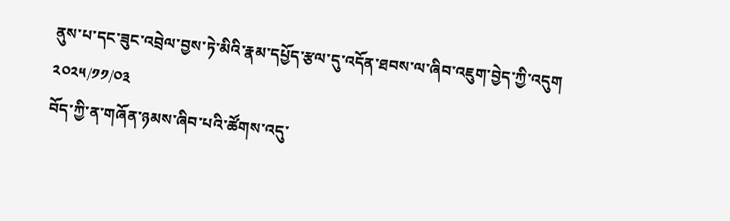ནུས་པ་དང་ཟུང་འབྲེལ་བྱས་ཏེ་མིའི་རྣམ་དཔྱོད་རྩལ་དུ་འདོན་ཐབས་ལ་ཞིབ་འཇུག་བྱེད་ཀྱི་འདུག
༢༠༢༥/༡༡/༠༣
བོད་ཀྱི་ན་གཞོན་ཉམས་ཞིབ་པའི་ཚོགས་འདུ་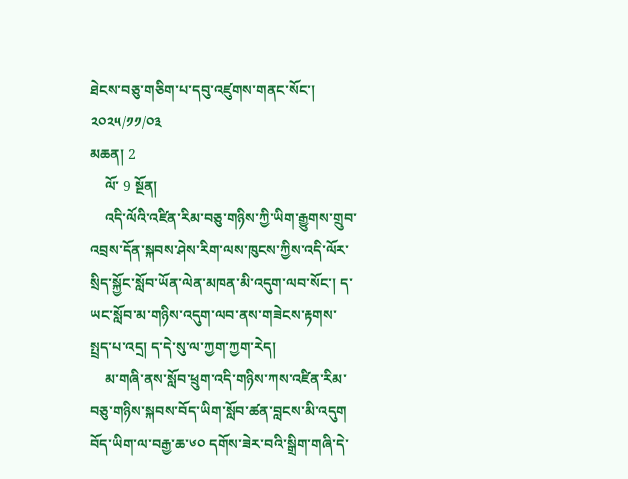ཐེངས་བཅུ་གཅིག་པ་དབུ་འཛུགས་གནང་སོང་།
༢༠༢༥/༡༡/༠༣
མཆན། 2
    ལོ་ 9 སྔོན།
    འདི་ལོའི་འཛིན་རིམ་བཅུ་གཉིས་ཀྱི་ཡིག་རྒྱུགས་གྲུབ་འབྲས་དོན་སྐབས་ཤེས་རིག་ལས་ཁུངས་ཀྱིས་འདི་ལོར་སྲིད་སྐྱོང་སློབ་ཡོན་ལེན་མཁན་མི་འདུག་ལབ་སོང་། ད་ཡང་སློབ་མ་གཉིས་འདུག་ལབ་ནས་གཟེངས་རྟགས་སྤྲད་པ་འདྲ། ད་དེ་སུ་ལ་ཀྱག་ཀྱག་རེད།
    མ་གཞི་ནས་སློབ་ཕྲུག་འདི་གཉིས་ཀས་འཛིན་རིམ་བཅུ་གཉིས་སྐབས་བོད་ཡིག་སློབ་ཚན་བླངས་མི་འདུག བོད་ཡིག་ལ་བརྒྱ་ཆ་༦༠ དགོས་ཟེར་བའི་སྒྲིག་གཞི་དེ་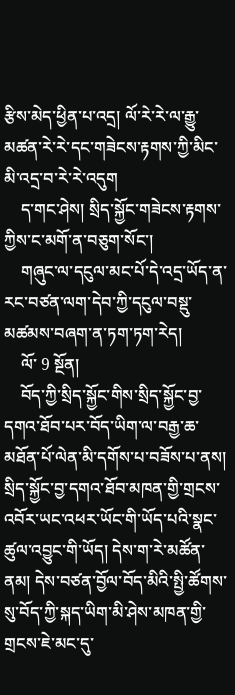རྩིས་མེད་ཕྱིན་པ་འདྲ། ལོ་རེ་རེ་ལ་རྒྱུ་མཚན་རེ་རེ་དང་གཟེངས་རྟགས་ཀྱི་མིང་མི་འདྲ་བ་རེ་རེ་འདུག
    ད་གང་ཤེས། སྲིད་སྐྱོང་གཟེངས་རྟགས་ཀྱིས་ང་མགོ་ན་བཅུག་སོང་།
    གཞུང་ལ་དངུལ་མང་པོ་དེ་འདྲ་ཡོད་ན་རང་བཙན་ལག་དེབ་ཀྱི་དངུལ་བསྡུ་མཚམས་བཞག་ན་ཏག་ཏག་རེད།
    ལོ་ 9 སྔོན།
    བོད་ཀྱི་སྲིད་སྐྱོང་གིས་སྲིད་སྐྱོང་བྱ་དགའ་ཐོབ་པར་བོད་ཡིག་ལ་བརྒྱ་ཆ་མཐོན་པོ་ལེན་མི་དགོས་པ་བཟོས་པ་ནས། སྲིད་སྐྱོང་བྱ་དགའ་ཐོབ་མཁན་གྱི་གྲངས་འབོར་ཡང་འཕར་ཡོང་གི་ཡོད་པའི་སྣང་ཚུལ་འབྱུང་གི་ཡོད། དེས་ག་རེ་མཚོན་ནམ། དེས་བཙན་བྱོལ་བོད་མིའི་སྤྱི་ཚོགས་སུ་བོད་ཀྱི་སྐད་ཡིག་མི་ཤེས་མཁན་གྱི་གྲངས་ཇེ་མང་དུ་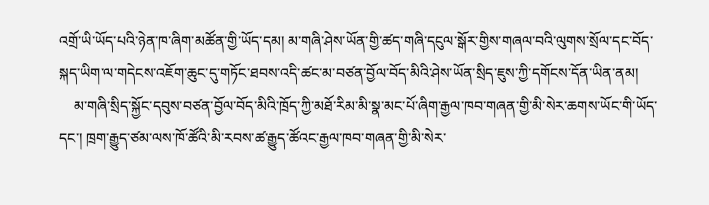འགྲོ་ཡི་ཡོད་པའི་ཉེན་ཁ་ཞིག་མཚོན་གྱི་ཡོད་དམ། མ་གཞི་ཤེས་ཡོན་གྱི་ཚད་གཞི་དངུལ་སྒོར་གྱིས་གཞལ་བའི་ལུགས་སྲོལ་དང་བོད་སྐད་ཡིག་ལ་གདེངས་འཇོག་ཆུང་དུ་གཏོང་ཐབས་འདི་ཚང་མ་བཙན་བྱོལ་བོད་མིའི་ཤེས་ཡོན་སྲིད་ཇུས་ཀྱི་དགོངས་དོན་ཡིན་ནམ།
    མ་གཞི་སྲིད་སྐྱོང་དབུས་བཙན་བྱོལ་བོད་མིའི་ཁྲོད་ཀྱི་མཐོ་རིམ་མི་སྣ་མང་པོ་ཞིག་རྒྱལ་ཁབ་གཞན་གྱི་མི་སེར་ཆགས་ཡོང་གི་ཡོད་དང་། ཁྲག་རྒྱུད་ཙམ་ལས་ཁོ་ཚོའི་མི་རབས་ཚ་རྒྱུད་ཚོའང་རྒྱལ་ཁབ་གཞན་གྱི་མི་སེར་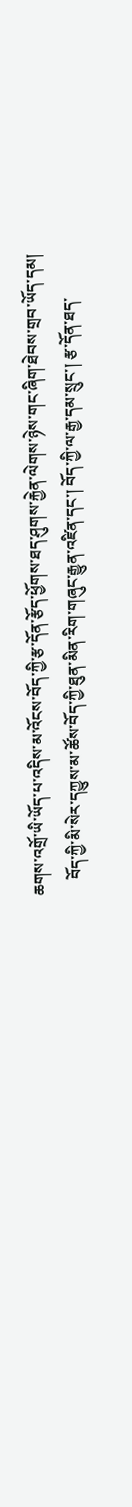ཆགས་འགྲོ་ཡི་ཡོད་པ་འདིས་མ་འོངས་བོད་ཀྱི་རྩ་དོན་རྩོད་ཕྱོགས་ཐད་ཤུགས་རྐྱེན་ལེགས་ཉེས་གང་ཞིག་ཐེབས་གྲབ་ཡོད་དམ།
    བོད་ཀྱི་མི་སེར་དཀྱུས་མ་ཚོས་བོད་ཀྱི་ཐུན་མིན་རིག་གཞུང་རྒྱུན་འཛིན་དང་། བོད་ཀྱི་ལ་རྒྱ་དམ་སྲུང་། རྩ་དོན་ཐད་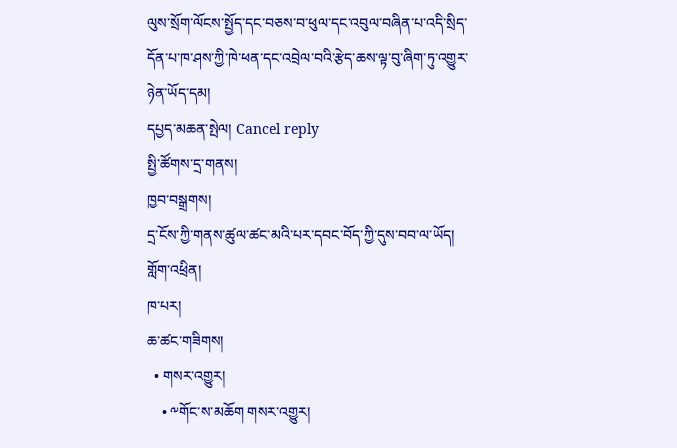ལུས་སྲོག་ལོངས་སྤྱོད་དང་བཅས་བ་ཕུལ་དང་འབུལ་བཞིན་པ་འདི་སྲིད་དོན་པ་ཁ་ཤས་ཀྱི་ཁེ་ཕན་དང་འབྲེལ་བའི་རྩེད་ཆས་ལྟ་བུ་ཞིག་ཏུ་འགྱུར་ཉེན་ཡོད་དམ།
དཔྱད་མཆན་སྤེལ། Cancel reply
སྤྱི་ཚོགས་དྲ་གནས།
ཁྱབ་བསྒྲགས།
དྲ་ངོས་ཀྱི་གནས་ཚུལ་ཚང་མའི་པར་དབང་བོད་ཀྱི་དུས་བབ་ལ་ཡོད།
གློག་འཕྲིན།
ཁ་པར།
ཆ་ཚང་གཟིགས།
  • གསར་འགྱུར།
    • ༸གོང་ས་མཆོག གསར་འགྱུར།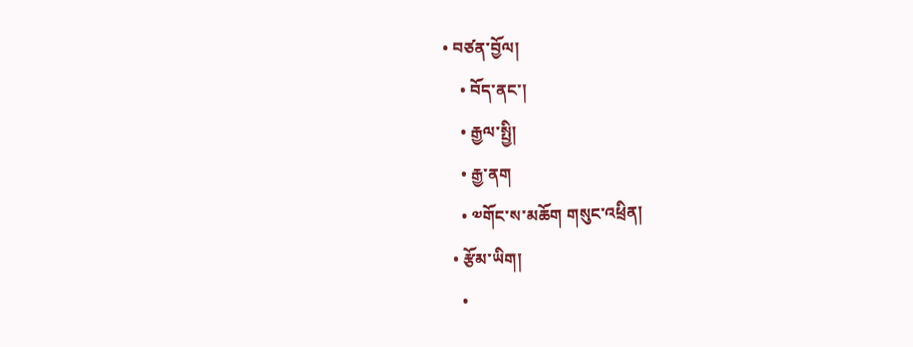• བཙན་བྱོལ།
    • བོད་ནང་།
    • རྒྱལ་སྤྱི།
    • རྒྱ་ནག
    • ༧གོང་ས་མཆོག གསུང་འཕྲིན།
  • རྩོམ་ཡིག།
    •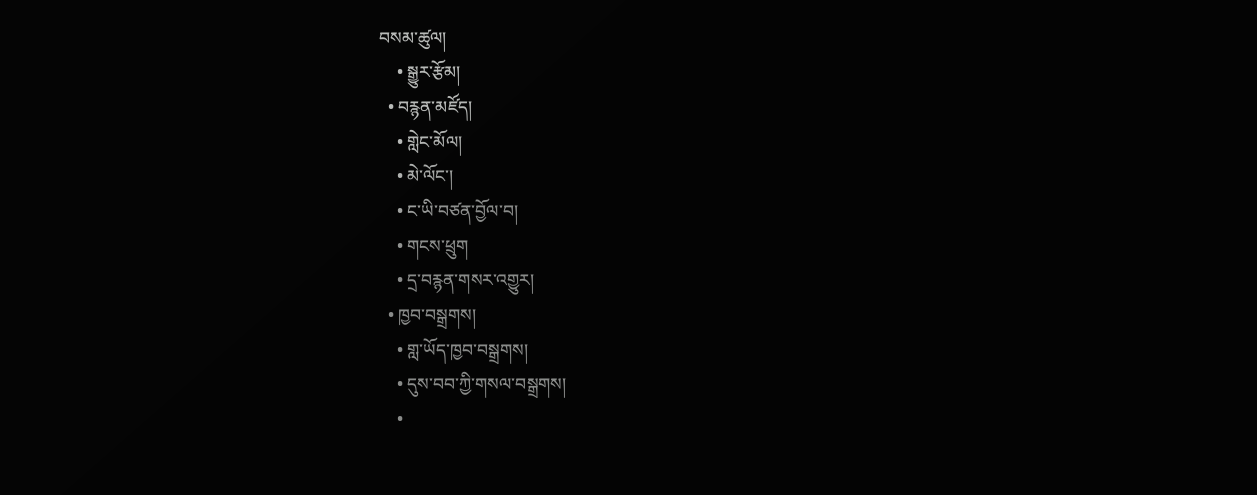བསམ་ཚུལ།
    • སྒྱུར་རྩོམ།
  • བརྙན་མཛོད།
    • གླེང་མོལ།
    • མེ་ལོང་།
    • ང་ཡི་བཙན་བྱོལ་བ།
    • གངས་ཕྲུག
    • དྲ་བརྙན་གསར་འགྱུར།
  • ཁྱབ་བསྒྲགས།
    • གླ་ཡོད་ཁྱབ་བསྒྲགས།
    • དུས་བབ་ཀྱི་གསལ་བསྒྲགས།
    •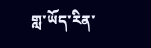གླ་ཡོད་རིན་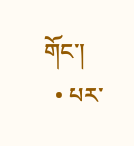གོང་།
  • པར་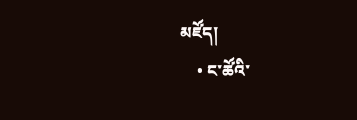མཛོད།
    • ང་ཚོའི་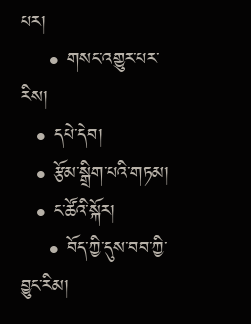པར།
    • གསང་འགྱུར་པར་རིས།
  • དཔེ་དེབ།
  • རྩོམ་སྒྲིག་པའི་གཏམ།
  • ང་ཚོའི་སྐོར།
    • བོད་ཀྱི་དུས་བབ་ཀྱི་བྱུང་རིམ།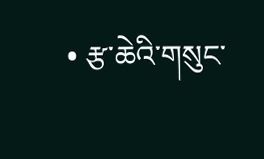• རྩ་ཆེའི་གསུང་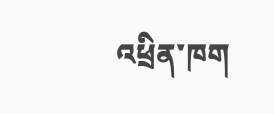འཕྲིན་ཁག